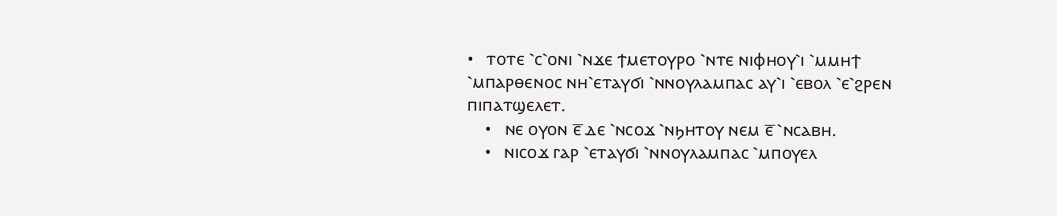•   ⲧⲟⲧⲉ ⳿ⲥ⳿ⲟⲛⲓ ⳿ⲛϫⲉ ϯⲙⲉⲧⲟⲩⲣⲟ ⳿ⲛⲧⲉ ⲛⲓⲫⲏⲟⲩ⳿ⲓ ⳿ⲙⲙⲏϯ ⳿ⲙⲡⲁⲣⲑⲉⲛⲟⲥ ⲛⲏ⳿ⲉⲧⲁⲩϭⲓ ⳿ⲛⲛⲟⲩⲗⲁⲙⲡⲁⲥ ⲁⲩ⳿ⲓ ⳿ⲉⲃⲟⲗ ⳿ⲉ⳿ϩⲣⲉⲛ ⲡⲓⲡⲁⲧϣⲉⲗⲉⲧ.
    •   ⲛⲉ ⲟⲩⲟⲛ ⲉ̅ ⲇⲉ ⳿ⲛⲥⲟϫ ⳿ⲛϧⲏⲧⲟⲩ ⲛⲉⲙ ⲉ̅ ⳿ⲛⲥⲁⲃⲏ.
    •   ⲛⲓⲥⲟϫ ⲅⲁⲣ ⳿ⲉⲧⲁⲩϭⲓ ⳿ⲛⲛⲟⲩⲗⲁⲙⲡⲁⲥ ⳿ⲙⲡⲟⲩⲉⲗ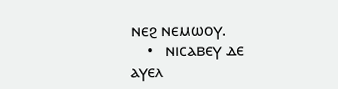ⲛⲉϩ ⲛⲉⲙⲱⲟⲩ.
    •   ⲛⲓⲥⲁⲃⲉⲩ ⲇⲉ ⲁⲩⲉⲗ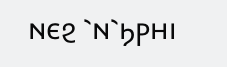ⲛⲉϩ ⳿ⲛ⳿ϧⲣⲏⲓ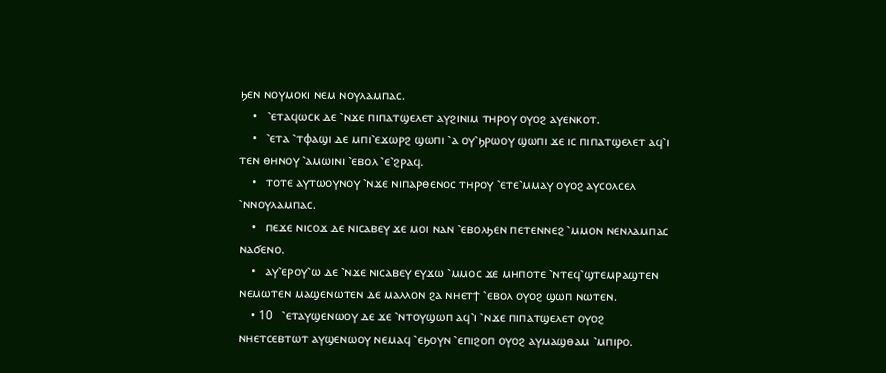ϧⲉⲛ ⲛⲟⲩⲙⲟⲕⲓ ⲛⲉⲙ ⲛⲟⲩⲗⲁⲙⲡⲁⲥ.
    •   ⳿ⲉⲧⲁϥⲱⲥⲕ ⲇⲉ ⳿ⲛϫⲉ ⲡⲓⲡⲁⲧϣⲉⲗⲉⲧ ⲁⲩϩⲓⲛⲓⲙ ⲧⲏⲣⲟⲩ ⲟⲩⲟϩ ⲁⲩⲉⲛⲕⲟⲧ.
    •   ⳿ⲉⲧⲁ ⳿ⲧⲫⲁϣⲓ ⲇⲉ ⲙⲡⲓ⳿ⲉϫⲱⲣϩ ϣⲱⲡⲓ ⳿ⲁ ⲟⲩ⳿ϧⲣⲱⲟⲩ ϣⲱⲡⲓ ϫⲉ ⲓⲥ ⲡⲓⲡⲁⲧϣⲉⲗⲉⲧ ⲁϥ⳿ⲓ ⲧⲉⲛ ⲑⲏⲛⲟⲩ ⳿ⲁⲙⲱⲓⲛⲓ ⳿ⲉⲃⲟⲗ ⳿ⲉ⳿ϩⲣⲁϥ.
    •   ⲧⲟⲧⲉ ⲁⲩⲧⲱⲟⲩⲛⲟⲩ ⳿ⲛϫⲉ ⲛⲓⲡⲁⲣⲑⲉⲛⲟⲥ ⲧⲏⲣⲟⲩ ⳿ⲉⲧⲉ⳿ⲙⲙⲁⲩ ⲟⲩⲟϩ ⲁⲩⲥⲟⲗⲥⲉⲗ ⳿ⲛⲛⲟⲩⲗⲁⲙⲡⲁⲥ.
    •   ⲡⲉϫⲉ ⲛⲓⲥⲟϫ ⲇⲉ ⲛⲓⲥⲁⲃⲉⲩ ϫⲉ ⲙⲟⲓ ⲛⲁⲛ ⳿ⲉⲃⲟⲗϧⲉⲛ ⲡⲉⲧⲉⲛⲛⲉϩ ⳿ⲙⲙⲟⲛ ⲛⲉⲛⲗⲁⲙⲡⲁⲥ ⲛⲁϭⲉⲛⲟ.
    •   ⲁⲩ⳿ⲉⲣⲟⲩ⳿ⲱ ⲇⲉ ⳿ⲛϫⲉ ⲛⲓⲥⲁⲃⲉⲩ ⲉⲩϫⲱ ⳿ⲙⲙⲟⲥ ϫⲉ ⲙⲏⲡⲟⲧⲉ ⳿ⲛⲧⲉϥ⳿ϣⲧⲉⲙⲣⲁϣⲧⲉⲛ ⲛⲉⲙⲱⲧⲉⲛ ⲙⲁϣⲉⲛⲱⲧⲉⲛ ⲇⲉ ⲙⲁⲗⲗⲟⲛ ϩⲁ ⲛⲏⲉⲧϯ ⳿ⲉⲃⲟⲗ ⲟⲩⲟϩ ϣⲱⲡ ⲛⲱⲧⲉⲛ.
    • 10   ⳿ⲉⲧⲁⲩϣⲉⲛⲱⲟⲩ ⲇⲉ ϫⲉ ⳿ⲛⲧⲟⲩϣⲱⲡ ⲁϥ⳿ⲓ ⳿ⲛϫⲉ ⲡⲓⲡⲁⲧϣⲉⲗⲉⲧ ⲟⲩⲟϩ ⲛⲏⲉⲧⲥⲉⲃⲧⲱⲧ ⲁⲩϣⲉⲛⲱⲟⲩ ⲛⲉⲙⲁϥ ⳿ⲉϧⲟⲩⲛ ⳿ⲉⲡⲓϩⲟⲡ ⲟⲩⲟϩ ⲁⲩⲙⲁϣⲑⲁⲙ ⳿ⲙⲡⲓⲣⲟ.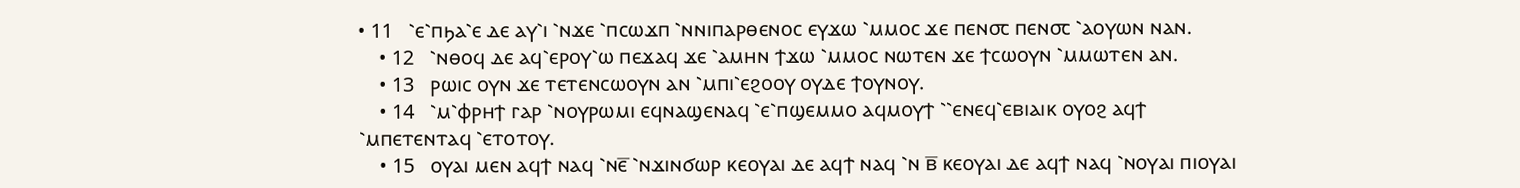• 11   ⳿ⲉ⳿ⲡϧⲁ⳿ⲉ ⲇⲉ ⲁⲩ⳿ⲓ ⳿ⲛϫⲉ ⳿ⲡⲥⲱϫⲡ ⳿ⲛⲛⲓⲡⲁⲣⲑⲉⲛⲟⲥ ⲉⲩϫⲱ ⳿ⲙⲙⲟⲥ ϫⲉ ⲡⲉⲛ⳪ ⲡⲉⲛ⳪ ⳿ⲁⲟⲩⲱⲛ ⲛⲁⲛ.
    • 12   ⳿ⲛⲑⲟϥ ⲇⲉ ⲁϥ⳿ⲉⲣⲟⲩ⳿ⲱ ⲡⲉϫⲁϥ ϫⲉ ⳿ⲁⲙⲏⲛ ϯϫⲱ ⳿ⲙⲙⲟⲥ ⲛⲱⲧⲉⲛ ϫⲉ ϯⲥⲱⲟⲩⲛ ⳿ⲙⲙⲱⲧⲉⲛ ⲁⲛ.
    • 13   ⲣⲱⲓⲥ ⲟⲩⲛ ϫⲉ ⲧⲉⲧⲉⲛⲥⲱⲟⲩⲛ ⲁⲛ ⳿ⲙⲡⲓ⳿ⲉϩⲟⲟⲩ ⲟⲩⲇⲉ ϯⲟⲩⲛⲟⲩ.
    • 14   ⳿ⲙ⳿ⲫⲣⲏϯ ⲅⲁⲣ ⳿ⲛⲟⲩⲣⲱⲙⲓ ⲉϥⲛⲁϣⲉⲛⲁϥ ⳿ⲉ⳿ⲡϣⲉⲙⲙⲟ ⲁϥⲙⲟⲩϯ ⳿⳿ⲉⲛⲉϥ⳿ⲉⲃⲓⲁⲓⲕ ⲟⲩⲟϩ ⲁϥϯ ⳿ⲙⲡⲉⲧⲉⲛⲧⲁϥ ⳿ⲉⲧⲟⲧⲟⲩ.
    • 15   ⲟⲩⲁⲓ ⲙⲉⲛ ⲁϥϯ ⲛⲁϥ ⳿ⲛⲉ̅ ⳿ⲛϫⲓⲛϭⲱⲣ ⲕⲉⲟⲩⲁⲓ ⲇⲉ ⲁϥϯ ⲛⲁϥ ⳿ⲛ ⲃ̅ ⲕⲉⲟⲩⲁⲓ ⲇⲉ ⲁϥϯ ⲛⲁϥ ⳿ⲛⲟⲩⲁⲓ ⲡⲓⲟⲩⲁⲓ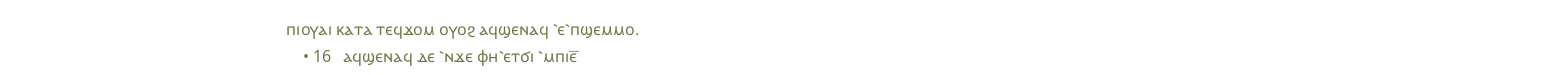ⲡⲓⲟⲩⲁⲓ ⲕⲁⲧⲁ ⲧⲉϥϫⲟⲙ ⲟⲩⲟϩ ⲁϥϣⲉⲛⲁϥ ⳿ⲉ⳿ⲡϣⲉⲙⲙⲟ.
    • 16   ⲁϥϣⲉⲛⲁϥ ⲇⲉ ⳿ⲛϫⲉ ⲫⲏ⳿ⲉⲧϭⲓ ⳿ⲙⲡⲓⲉ̅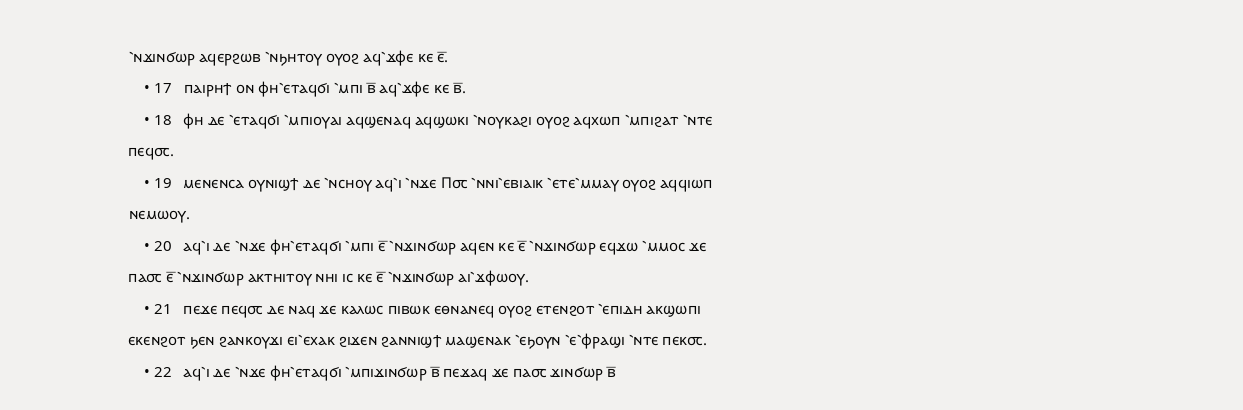⳿ⲛϫⲓⲛϭⲱⲣ ⲁϥⲉⲣϩⲱⲃ ⳿ⲛϧⲏⲧⲟⲩ ⲟⲩⲟϩ ⲁϥ⳿ϫⲫⲉ ⲕⲉ ⲉ̅.
    • 17   ⲡⲁⲓⲣⲏϯ ⲟⲛ ⲫⲏ⳿ⲉⲧⲁϥϭⲓ ⳿ⲙⲡⲓ ⲃ̅ ⲁϥ⳿ϫⲫⲉ ⲕⲉ ⲃ̅.
    • 18   ⲫⲏ ⲇⲉ ⳿ⲉⲧⲁϥϭⲓ ⳿ⲙⲡⲓⲟⲩⲁⲓ ⲁϥϣⲉⲛⲁϥ ⲁϥϣⲱⲕⲓ ⳿ⲛⲟⲩⲕⲁϩⲓ ⲟⲩⲟϩ ⲁϥⲭⲱⲡ ⳿ⲙⲡⲓϩⲁⲧ ⳿ⲛⲧⲉ ⲡⲉϥ⳪.
    • 19   ⲙⲉⲛⲉⲛⲥⲁ ⲟⲩⲛⲓϣϯ ⲇⲉ ⳿ⲛⲥⲏⲟⲩ ⲁϥ⳿ⲓ ⳿ⲛϫⲉ Ⲡ⳪ ⳿ⲛⲛⲓ⳿ⲉⲃⲓⲁⲓⲕ ⳿ⲉⲧⲉ⳿ⲙⲙⲁⲩ ⲟⲩⲟϩ ⲁϥϥⲓⲱⲡ ⲛⲉⲙⲱⲟⲩ.
    • 20   ⲁϥ⳿ⲓ ⲇⲉ ⳿ⲛϫⲉ ⲫⲏ⳿ⲉⲧⲁϥϭⲓ ⳿ⲙⲡⲓ ⲉ̅ ⳿ⲛϫⲓⲛϭⲱⲣ ⲁϥⲉⲛ ⲕⲉ ⲉ̅ ⳿ⲛϫⲓⲛϭⲱⲣ ⲉϥϫⲱ ⳿ⲙⲙⲟⲥ ϫⲉ ⲡⲁ⳪ ⲉ̅ ⳿ⲛϫⲓⲛϭⲱⲣ ⲁⲕⲧⲏⲓⲧⲟⲩ ⲛⲏⲓ ⲓⲥ ⲕⲉ ⲉ̅ ⳿ⲛϫⲓⲛϭⲱⲣ ⲁⲓ⳿ϫⲫⲱⲟⲩ.
    • 21   ⲡⲉϫⲉ ⲡⲉϥ⳪ ⲇⲉ ⲛⲁϥ ϫⲉ ⲕⲁⲗⲱⲥ ⲡⲓⲃⲱⲕ ⲉⲑⲛⲁⲛⲉϥ ⲟⲩⲟϩ ⲉⲧⲉⲛϩⲟⲧ ⳿ⲉⲡⲓⲇⲏ ⲁⲕϣⲱⲡⲓ ⲉⲕⲉⲛϩⲟⲧ ϧⲉⲛ ϩⲁⲛⲕⲟⲩϫⲓ ⲉⲓ⳿ⲉⲭⲁⲕ ϩⲓϫⲉⲛ ϩⲁⲛⲛⲓϣϯ ⲙⲁϣⲉⲛⲁⲕ ⳿ⲉϧⲟⲩⲛ ⳿ⲉ⳿ⲫⲣⲁϣⲓ ⳿ⲛⲧⲉ ⲡⲉⲕ⳪.
    • 22   ⲁϥ⳿ⲓ ⲇⲉ ⳿ⲛϫⲉ ⲫⲏ⳿ⲉⲧⲁϥϭⲓ ⳿ⲙⲡⲓϫⲓⲛϭⲱⲣ ⲃ̅ ⲡⲉϫⲁϥ ϫⲉ ⲡⲁ⳪ ϫⲓⲛϭⲱⲣ ⲃ̅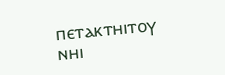ⲡⲉⲧⲁⲕⲧⲏⲓⲧⲟⲩ ⲛⲏⲓ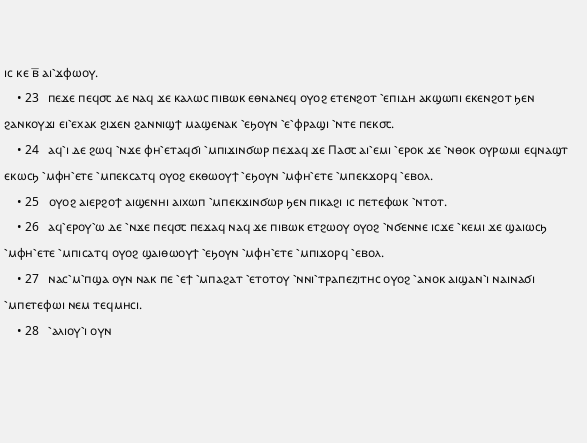ⲓⲥ ⲕⲉ ⲃ̅ ⲁⲓ⳿ϫⲫⲱⲟⲩ.
    • 23   ⲡⲉϫⲉ ⲡⲉϥ⳪ ⲇⲉ ⲛⲁϥ ϫⲉ ⲕⲁⲗⲱⲥ ⲡⲓⲃⲱⲕ ⲉⲑⲛⲁⲛⲉϥ ⲟⲩⲟϩ ⲉⲧⲉⲛϩⲟⲧ ⳿ⲉⲡⲓⲇⲏ ⲁⲕϣⲱⲡⲓ ⲉⲕⲉⲛϩⲟⲧ ϧⲉⲛ ϩⲁⲛⲕⲟⲩϫⲓ ⲉⲓ⳿ⲉⲭⲁⲕ ϩⲓϫⲉⲛ ϩⲁⲛⲛⲓϣϯ ⲙⲁϣⲉⲛⲁⲕ ⳿ⲉϧⲟⲩⲛ ⳿ⲉ⳿ⲫⲣⲁϣⲓ ⳿ⲛⲧⲉ ⲡⲉⲕ⳪.
    • 24   ⲁϥ⳿ⲓ ⲇⲉ ϩⲱϥ ⳿ⲛϫⲉ ⲫⲏ⳿ⲉⲧⲁϥϭⲓ ⳿ⲙⲡⲓϫⲓⲛϭⲱⲣ ⲡⲉϫⲁϥ ϫⲉ Ⲡⲁ⳪ ⲁⲓ⳿ⲉⲙⲓ ⳿ⲉⲣⲟⲕ ϫⲉ ⳿ⲛⲑⲟⲕ ⲟⲩⲣⲱⲙⲓ ⲉϥⲛⲁϣⲧ ⲉⲕⲱⲥϧ ⳿ⲙⲫⲏ⳿ⲉⲧⲉ ⳿ⲙⲡⲉⲕⲥⲁⲧϥ ⲟⲩⲟϩ ⲉⲕⲑⲱⲟⲩϯ ⳿ⲉϧⲟⲩⲛ ⳿ⲙⲫⲏ⳿ⲉⲧⲉ ⳿ⲙⲡⲉⲕϫⲟⲣϥ ⳿ⲉⲃⲟⲗ.
    • 25   ⲟⲩⲟϩ ⲁⲓⲉⲣϩⲟϯ ⲁⲓϣⲉⲛⲏⲓ ⲁⲓⲭⲱⲡ ⳿ⲙⲡⲉⲕϫⲓⲛϭⲱⲣ ϧⲉⲛ ⲡⲓⲕⲁϩⲓ ⲓⲥ ⲡⲉⲧⲉⲫⲱⲕ ⳿ⲛⲧⲟⲧ.
    • 26   ⲁϥ⳿ⲉⲣⲟⲩ⳿ⲱ ⲇⲉ ⳿ⲛϫⲉ ⲡⲉϥ⳪ ⲡⲉϫⲁϥ ⲛⲁϥ ϫⲉ ⲡⲓⲃⲱⲕ ⲉⲧϩⲱⲟⲩ ⲟⲩⲟϩ ⳿ⲛϭⲉⲛⲛⲉ ⲓⲥϫⲉ ⳿ⲕⲉⲙⲓ ϫⲉ ϣⲁⲓⲱⲥϧ ⳿ⲙⲫⲏ⳿ⲉⲧⲉ ⳿ⲙⲡⲓⲥⲁⲧϥ ⲟⲩⲟϩ ϣⲁⲓⲑⲱⲟⲩϯ ⳿ⲉϧⲟⲩⲛ ⳿ⲙⲫⲏ⳿ⲉⲧⲉ ⳿ⲙⲡⲓϫⲟⲣϥ ⳿ⲉⲃⲟⲗ.
    • 27   ⲛⲁⲥ⳿ⲙ⳿ⲡϣⲁ ⲟⲩⲛ ⲛⲁⲕ ⲡⲉ ⳿ⲉϯ ⳿ⲙⲡⲁϩⲁⲧ ⳿ⲉⲧⲟⲧⲟⲩ ⳿ⲛⲛⲓ⳿ⲧⲣⲁⲡⲉⲍⲓⲧⲏⲥ ⲟⲩⲟϩ ⳿ⲁⲛⲟⲕ ⲁⲓϣⲁⲛ⳿ⲓ ⲛⲁⲓⲛⲁϭⲓ ⳿ⲙⲡⲉⲧⲉⲫⲱⲓ ⲛⲉⲙ ⲧⲉϥⲙⲏⲥⲓ.
    • 28   ⳿ⲁⲗⲓⲟⲩ⳿ⲓ ⲟⲩⲛ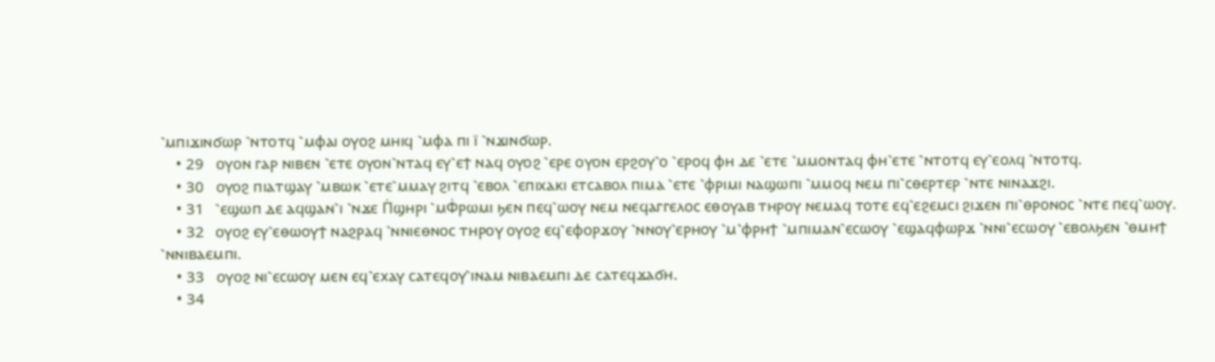⳿ⲙⲡⲓϫⲓⲛϭⲱⲣ ⳿ⲛⲧⲟⲧϥ ⳿ⲙⲫⲁⲓ ⲟⲩⲟϩ ⲙⲏⲓϥ ⳿ⲙⲫⲁ ⲡⲓ ⲓ̅ ⳿ⲛϫⲓⲛϭⲱⲣ.
    • 29   ⲟⲩⲟⲛ ⲅⲁⲣ ⲛⲓⲃⲉⲛ ⳿ⲉⲧⲉ ⲟⲩⲟⲛ⳿ⲛⲧⲁϥ ⲉⲩ⳿ⲉϯ ⲛⲁϥ ⲟⲩⲟϩ ⳿ⲉⲣⲉ ⲟⲩⲟⲛ ⲉⲣϩⲟⲩ⳿ⲟ ⳿ⲉⲣⲟϥ ⲫⲏ ⲇⲉ ⳿ⲉⲧⲉ ⳿ⲙⲙⲟⲛⲧⲁϥ ⲫⲏ⳿ⲉⲧⲉ ⳿ⲛⲧⲟⲧϥ ⲉⲩ⳿ⲉⲟⲗϥ ⳿ⲛⲧⲟⲧϥ.
    • 30   ⲟⲩⲟϩ ⲡⲓⲁⲧϣⲁⲩ ⳿ⲙⲃⲱⲕ ⳿ⲉⲧⲉ⳿ⲙⲙⲁⲩ ϩⲓⲧϥ ⳿ⲉⲃⲟⲗ ⳿ⲉⲡⲓⲭⲁⲕⲓ ⲉⲧⲥⲁⲃⲟⲗ ⲡⲓⲙⲁ ⳿ⲉⲧⲉ ⳿ⲫⲣⲓⲙⲓ ⲛⲁϣⲱⲡⲓ ⳿ⲙⲙⲟϥ ⲛⲉⲙ ⲡⲓ⳿ⲥⲑⲉⲣⲧⲉⲣ ⳿ⲛⲧⲉ ⲛⲓⲛⲁϫϩⲓ.
    • 31   ⳿ⲉϣⲱⲡ ⲇⲉ ⲁϥϣⲁⲛ⳿ⲓ ⳿ⲛϫⲉ Ⲡ̇ϣⲏⲣⲓ ⳿ⲙⲪ̇ⲣⲱⲙⲓ ϧⲉⲛ ⲡⲉϥ⳿ⲱⲟⲩ ⲛⲉⲙ ⲛⲉϥⲁⲅⲅⲉⲗⲟⲥ ⲉⲑⲟⲩⲁⲃ ⲧⲏⲣⲟⲩ ⲛⲉⲙⲁϥ ⲧⲟⲧⲉ ⲉϥ⳿ⲉϩⲉⲙⲥⲓ ϩⲓϫⲉⲛ ⲡⲓ⳿ⲑⲣⲟⲛⲟⲥ ⳿ⲛⲧⲉ ⲡⲉϥ⳿ⲱⲟⲩ.
    • 32   ⲟⲩⲟϩ ⲉⲩ⳿ⲉⲑⲱⲟⲩϯ ⲛⲁϩⲣⲁϥ ⳿ⲛⲛⲓⲉⲑⲛⲟⲥ ⲧⲏⲣⲟⲩ ⲟⲩⲟϩ ⲉϥ⳿ⲉⲫⲟⲣϫⲟⲩ ⳿ⲛⲛⲟⲩ⳿ⲉⲣⲏⲟⲩ ⳿ⲙ⳿ⲫⲣⲏϯ ⳿ⲙⲡⲓⲙⲁⲛ⳿ⲉⲥⲱⲟⲩ ⳿ⲉϣⲁϥⲫⲱⲣϫ ⳿ⲛⲛⲓ⳿ⲉⲥⲱⲟⲩ ⳿ⲉⲃⲟⲗϧⲉⲛ ⳿ⲑⲙⲏϯ ⳿ⲛⲛⲓⲃⲁⲉⲙⲡⲓ.
    • 33   ⲟⲩⲟϩ ⲛⲓ⳿ⲉⲥⲱⲟⲩ ⲙⲉⲛ ⲉϥ⳿ⲉⲭⲁⲩ ⲥⲁⲧⲉϥⲟⲩ⳿ⲓⲛⲁⲙ ⲛⲓⲃⲁⲉⲙⲡⲓ ⲇⲉ ⲥⲁⲧⲉϥϫⲁϭⲏ.
    • 34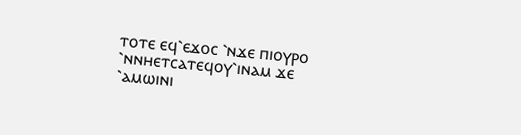ⲧⲟⲧⲉ ⲉϥ⳿ⲉϫⲟⲥ ⳿ⲛϫⲉ ⲡⲓⲟⲩⲣⲟ ⳿ⲛⲛⲏⲉⲧⲥⲁⲧⲉϥⲟⲩ⳿ⲓⲛⲁⲙ ϫⲉ ⳿ⲁⲙⲱⲓⲛⲓ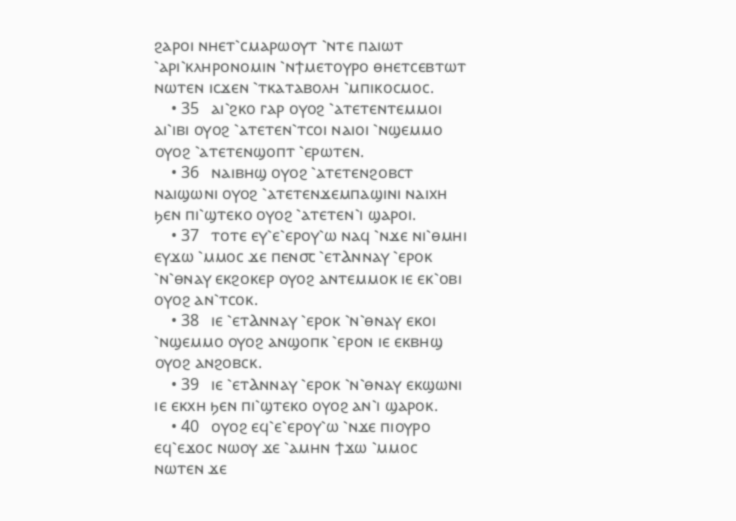ϩⲁⲣⲟⲓ ⲛⲏⲉⲧ⳿ⲥⲙⲁⲣⲱⲟⲩⲧ ⳿ⲛⲧⲉ ⲡⲁⲓⲱⲧ ⳿ⲁⲣⲓ⳿ⲕⲗⲏⲣⲟⲛⲟⲙⲓⲛ ⳿ⲛϯⲙⲉⲧⲟⲩⲣⲟ ⲑⲏⲉⲧⲥⲉⲃⲧⲱⲧ ⲛⲱⲧⲉⲛ ⲓⲥϫⲉⲛ ⳿ⲧⲕⲁⲧⲁⲃⲟⲗⲏ ⳿ⲙⲡⲓⲕⲟⲥⲙⲟⲥ.
    • 35   ⲁⲓ⳿ϩⲕⲟ ⲅⲁⲣ ⲟⲩⲟϩ ⳿ⲁⲧⲉⲧⲉⲛⲧⲉⲙⲙⲟⲓ ⲁⲓ⳿ⲓⲃⲓ ⲟⲩⲟϩ ⳿ⲁⲧⲉⲧⲉⲛ⳿ⲧⲥⲟⲓ ⲛⲁⲓⲟⲓ ⳿ⲛϣⲉⲙⲙⲟ ⲟⲩⲟϩ ⳿ⲁⲧⲉⲧⲉⲛϣⲟⲡⲧ ⳿ⲉⲣⲱⲧⲉⲛ.
    • 36   ⲛⲁⲓⲃⲏϣ ⲟⲩⲟϩ ⳿ⲁⲧⲉⲧⲉⲛϩⲟⲃⲥⲧ ⲛⲁⲓϣⲱⲛⲓ ⲟⲩⲟϩ ⳿ⲁⲧⲉⲧⲉⲛϫⲉⲙⲡⲁϣⲓⲛⲓ ⲛⲁⲓⲭⲏ ϧⲉⲛ ⲡⲓ⳿ϣⲧⲉⲕⲟ ⲟⲩⲟϩ ⳿ⲁⲧⲉⲧⲉⲛ⳿ⲓ ϣⲁⲣⲟⲓ.
    • 37   ⲧⲟⲧⲉ ⲉⲩ⳿ⲉ⳿ⲉⲣⲟⲩ⳿ⲱ ⲛⲁϥ ⳿ⲛϫⲉ ⲛⲓ⳿ⲑⲙⲏⲓ ⲉⲩϫⲱ ⳿ⲙⲙⲟⲥ ϫⲉ ⲡⲉⲛ⳪ ⳿ⲉⲧⲀⲛⲛⲁⲩ ⳿ⲉⲣⲟⲕ ⳿ⲛ⳿ⲑⲛⲁⲩ ⲉⲕϩⲟⲕⲉⲣ ⲟⲩⲟϩ ⲁⲛⲧⲉⲙⲙⲟⲕ ⲓⲉ ⲉⲕ⳿ⲟⲃⲓ ⲟⲩⲟϩ ⲁⲛ⳿ⲧⲥⲟⲕ.
    • 38   ⲓⲉ ⳿ⲉⲧⲀⲛⲛⲁⲩ ⳿ⲉⲣⲟⲕ ⳿ⲛ⳿ⲑⲛⲁⲩ ⲉⲕⲟⲓ ⳿ⲛϣⲉⲙⲙⲟ ⲟⲩⲟϩ ⲁⲛϣⲟⲡⲕ ⳿ⲉⲣⲟⲛ ⲓⲉ ⲉⲕⲃⲏϣ ⲟⲩⲟϩ ⲁⲛϩⲟⲃⲥⲕ.
    • 39   ⲓⲉ ⳿ⲉⲧⲀⲛⲛⲁⲩ ⳿ⲉⲣⲟⲕ ⳿ⲛ⳿ⲑⲛⲁⲩ ⲉⲕϣⲱⲛⲓ ⲓⲉ ⲉⲕⲭⲏ ϧⲉⲛ ⲡⲓ⳿ϣⲧⲉⲕⲟ ⲟⲩⲟϩ ⲁⲛ⳿ⲓ ϣⲁⲣⲟⲕ.
    • 40   ⲟⲩⲟϩ ⲉϥ⳿ⲉ⳿ⲉⲣⲟⲩ⳿ⲱ ⳿ⲛϫⲉ ⲡⲓⲟⲩⲣⲟ ⲉϥ⳿ⲉϫⲟⲥ ⲛⲱⲟⲩ ϫⲉ ⳿ⲁⲙⲏⲛ ϯϫⲱ ⳿ⲙⲙⲟⲥ ⲛⲱⲧⲉⲛ ϫⲉ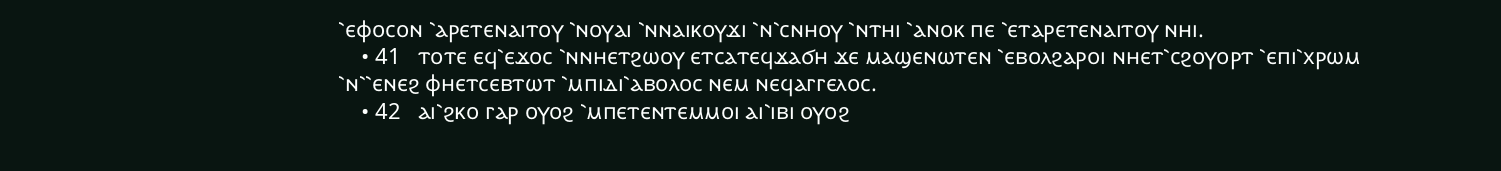⳿ⲉⲫⲟⲥⲟⲛ ⳿ⲁⲣⲉⲧⲉⲛⲁⲓⲧⲟⲩ ⳿ⲛⲟⲩⲁⲓ ⳿ⲛⲛⲁⲓⲕⲟⲩϫⲓ ⳿ⲛ⳿ⲥⲛⲏⲟⲩ ⳿ⲛⲧⲏⲓ ⳿ⲁⲛⲟⲕ ⲡⲉ ⳿ⲉⲧⲁⲣⲉⲧⲉⲛⲁⲓⲧⲟⲩ ⲛⲏⲓ.
    • 41   ⲧⲟⲧⲉ ⲉϥ⳿ⲉϫⲟⲥ ⳿ⲛⲛⲏⲉⲧϩⲱⲟⲩ ⲉⲧⲥⲁⲧⲉϥϫⲁϭⲏ ϫⲉ ⲙⲁϣⲉⲛⲱⲧⲉⲛ ⳿ⲉⲃⲟⲗϩⲁⲣⲟⲓ ⲛⲏⲉⲧ⳿ⲥϩⲟⲩⲟⲣⲧ ⳿ⲉⲡⲓ⳿ⲭⲣⲱⲙ ⳿ⲛ⳿⳿ⲉⲛⲉϩ ⲫⲏⲉⲧⲥⲉⲃⲧⲱⲧ ⳿ⲙⲡⲓⲇⲓ⳿ⲁⲃⲟⲗⲟⲥ ⲛⲉⲙ ⲛⲉϥⲁⲅⲅⲉⲗⲟⲥ.
    • 42   ⲁⲓ⳿ϩⲕⲟ ⲅⲁⲣ ⲟⲩⲟϩ ⳿ⲙⲡⲉⲧⲉⲛⲧⲉⲙⲙⲟⲓ ⲁⲓ⳿ⲓⲃⲓ ⲟⲩⲟϩ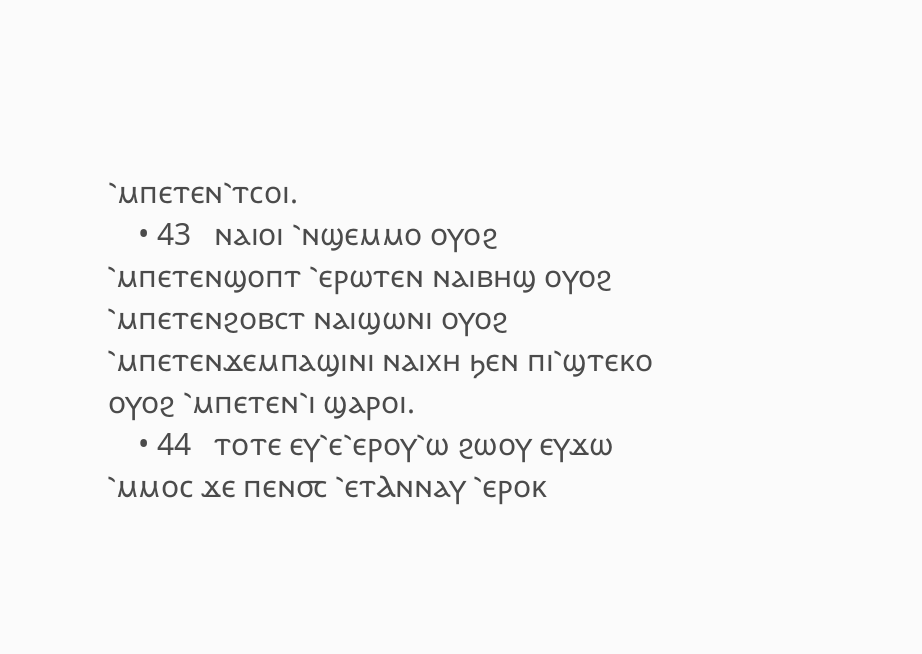⳿ⲙⲡⲉⲧⲉⲛ⳿ⲧⲥⲟⲓ.
    • 43   ⲛⲁⲓⲟⲓ ⳿ⲛϣⲉⲙⲙⲟ ⲟⲩⲟϩ ⳿ⲙⲡⲉⲧⲉⲛϣⲟⲡⲧ ⳿ⲉⲣⲱⲧⲉⲛ ⲛⲁⲓⲃⲏϣ ⲟⲩⲟϩ ⳿ⲙⲡⲉⲧⲉⲛϩⲟⲃⲥⲧ ⲛⲁⲓϣⲱⲛⲓ ⲟⲩⲟϩ ⳿ⲙⲡⲉⲧⲉⲛϫⲉⲙⲡⲁϣⲓⲛⲓ ⲛⲁⲓⲭⲏ ϧⲉⲛ ⲡⲓ⳿ϣⲧⲉⲕⲟ ⲟⲩⲟϩ ⳿ⲙⲡⲉⲧⲉⲛ⳿ⲓ ϣⲁⲣⲟⲓ.
    • 44   ⲧⲟⲧⲉ ⲉⲩ⳿ⲉ⳿ⲉⲣⲟⲩ⳿ⲱ ϩⲱⲟⲩ ⲉⲩϫⲱ ⳿ⲙⲙⲟⲥ ϫⲉ ⲡⲉⲛ⳪ ⳿ⲉⲧⲀⲛⲛⲁⲩ ⳿ⲉⲣⲟⲕ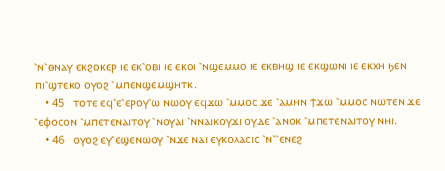⳿ⲛ⳿ⲑⲛⲁⲩ ⲉⲕϩⲟⲕⲉⲣ ⲓⲉ ⲉⲕ⳿ⲟⲃⲓ ⲓⲉ ⲉⲕⲟⲓ ⳿ⲛϣⲉⲙⲙⲟ ⲓⲉ ⲉⲕⲃⲏϣ ⲓⲉ ⲉⲕϣⲱⲛⲓ ⲓⲉ ⲉⲕⲭⲏ ϧⲉⲛ ⲡⲓ⳿ϣⲧⲉⲕⲟ ⲟⲩⲟϩ ⳿ⲙⲡⲉⲛϣⲉⲙϣⲏⲧⲕ.
    • 45   ⲧⲟⲧⲉ ⲉϥ⳿ⲉ⳿ⲉⲣⲟⲩ⳿ⲱ ⲛⲱⲟⲩ ⲉϥϫⲱ ⳿ⲙⲙⲟⲥ ϫⲉ ⳿ⲁⲙⲏⲛ ϯϫⲱ ⳿ⲙⲙⲟⲥ ⲛⲱⲧⲉⲛ ϫⲉ ⳿ⲉⲫⲟⲥⲟⲛ ⳿ⲙⲡⲉⲧⲉⲛⲁⲓⲧⲟⲩ ⳿ⲛⲟⲩⲁⲓ ⳿ⲛⲛⲁⲓⲕⲟⲩϫⲓ ⲟⲩⲇⲉ ⳿ⲁⲛⲟⲕ ⳿ⲙⲡⲉⲧⲉⲛⲁⲓⲧⲟⲩ ⲛⲏⲓ.
    • 46   ⲟⲩⲟϩ ⲉⲩ⳿ⲉϣⲉⲛⲱⲟⲩ ⳿ⲛϫⲉ ⲛⲁⲓ ⲉⲩⲕⲟⲗⲁⲥⲓⲥ ⳿ⲛ⳿⳿ⲉⲛⲉϩ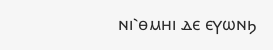ⲛⲓ⳿ⲑⲙⲏⲓ ⲇⲉ ⲉⲩⲱⲛϧ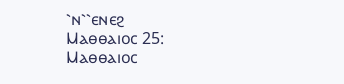⳿ⲛ⳿⳿ⲉⲛⲉϩ
Ⲙⲁⲑⲑⲁⲓⲟⲥ 25:
Ⲙⲁⲑⲑⲁⲓⲟⲥ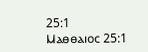25:1
Ⲙⲁⲑⲑⲁⲓⲟⲥ 25:1